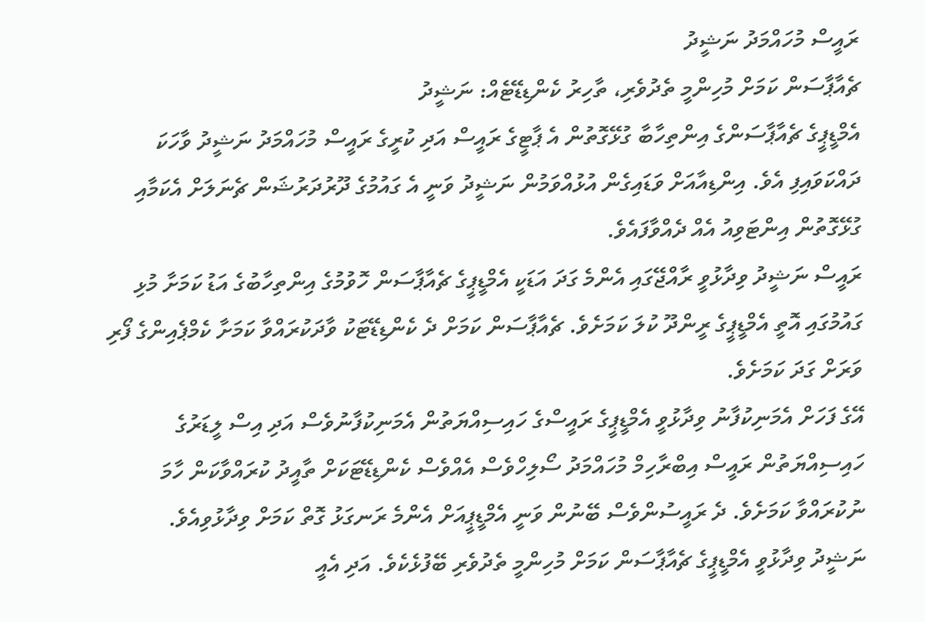ރައީސް މުހައްމަދު ނަޝީދު
ޗެއާޕާސަން ކަމަށް މުހިންމީ ތެދުވެރި، ތާހިރު ކެންޑިޑޭޓެއް: ނަޝީދު
އެމްޑީޕީގެ ޗެއާޕާސަންގެ އިންތިހާބާ ގުޅޭގޮތުން އެ ޕާޓީގެ ރައީސް އަދި ކުރީގެ ރައީސް މުހައްމަދު ނަޝީދު ވާހަކަ ދައްކަވައިފި އެވެ. އިންޑިއާއަށް ވަޑައިގެން އުޅުއްވަމުން ނަޝީދު ވަނީ އެ ގައުމުގެ ދޫރުދަރުޝަން ޗެނަލަށް އެކަމާއި ގުޅޭގޮތުން އިންޓަވިއު އެއް ދެއްވާފައެވެ.
ރައީސް ނަޝީދު ވިދާޅުވީ ރާއްޖޭގައި އެންމެ ގަދަ އަޑަކީ އެމްޑީޕީގެ ޗެއާޕާސަން ހޮވުމުގެ އިންތިހާބުގެ އަޑު ކަމަށާ މުޅި ގައުމުގައި އޮތީ އެމްޑީޕީގެ ރީންދޫ ކުލަ ކަމަށެވެ. ޗެއާޕާސަން ކަމަށް ދެ ކެންޑިޑޭޓަކު ވާދަކުރައްވާ ކަމަށާ ކެމްޕެއިންގެ ފޯރި ވަރަށް ގަދަ ކަމަށެވެ.
އޭގެ ފަހަށް އެމަނިކުފާނު ވިދާޅުވީ އެމްޑީޕީގެ ރައީސްގެ ހައިސިއްޔަތުން އެމަނިކުފާނުވެސް އަދި އިސް ލީޑަރުގެ ހައިސިއްޔަތުން ރައީސް އިބްރާހިމް މުހައްމަދު ސޯލިހްވެސް އެއްވެސް ކެންޑިޑޭޓަކަށް ތާއީދު ކުރައްވާކަން ހާމަ ނުކުރައްވާ ކަމަށެވެ. ދެ ރައީސުންވެސް ބޭނުން ވަނީ އެމްޑީޕީއަށް އެންމެ ރަނގަޅު ގޮތް ކަމަށް ވިދާޅުވިއެވެ.
ނަޝީދު ވިދާޅުވީ އެމްޑީޕީގެ ޗެއާޕާސަން ކަމަށް މުހިންމީ ތެދުވެރި ބޭފުޅެކެވެ. އަދި އެއީ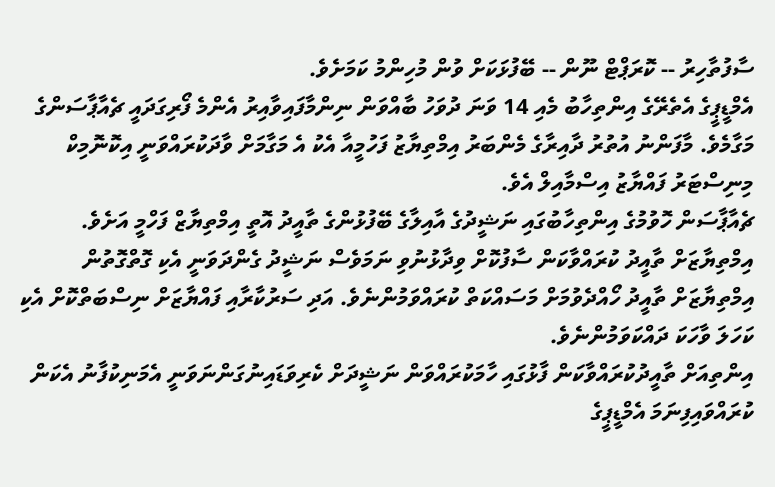ސާފުތާހިރު -- ކޮރަޕްޓް ނޫން -- ބޭފުޅަކަށް ވުން މުހިންމު ކަމަށެވެ.
އެމްޑީޕީގެ އެތެރޭގެ އިންތިހާބު މެއި 14 ވަނަ ދުވަހު ބާއްވަން ނިންމާފައިވާއިރު އެންމެ ފޯރިގަދައީ ޗެއާޕާސަންގެ މަގާމެވެ. މާފަންނު އުތުރު ދާއިރާގެ މެންބަރު އިމްތިޔާޒު ފަހުމީއާ އެކު އެ މަގާމަށް ވާދަކުރައްވަނީ އިކޮނޮމިކް މިނިސްޓަރު ފައްޔާޒު އިސްމާއިލް އެވެ.
ޗެއާޕާސަން ހޮވުމުގެ އިންތިހާބުގައި ނަޝީދުގެ އާއިލާގެ ބޭފުޅުންގެ ތާއީދު އޮތީ އިމްތިޔާޒް ފަހްމީ އަށެވެ. އިމްތިޔާޒަށް ތާއީދު ކުރައްވާކަން ސާފުކޮށް ވިދާޅުނުވި ނަމަވެސް ނަޝީދު ގެންދަވަނީ އެކި ގޮތްގޮތުން އިމްތިޔާޒަށް ތާއީދު ހޯއްދެވުމަށް މަސައްކަތް ކުރައްވަމުންނެވެ. އަދި ސަރުކާރާއި ފައްޔާޒަށް ނިސްބަތްކޮށް އެކި ކަހަލަ ވާހަކަ ދައްކަވަމުންނެވެ.
އިންތިއަށް ތާއީދުކުރައްވާކަން ފާޅުގައި ހާމަކުރައްވަން ނަޝީދަށް ކެރިވަޑައިނުގަންނަވަނީ އެމަނިކުފާނު އެކަން ކުރައްވައިފިނަމަ އެމްޑީޕީގެ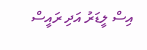އިސް ލީޑަރު އަދި ރައީސް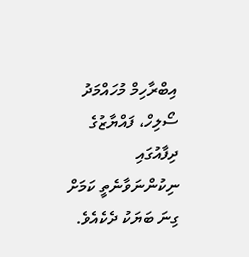އިބްރާހިމް މުހައްމަދު ސޯލިހް، ފައްޔާޒުގެ ދިފާއުގައި ނިކުންނަވާނެތީ ކަމަށް ގިނަ ބަޔަކު ދެކެއެވެ.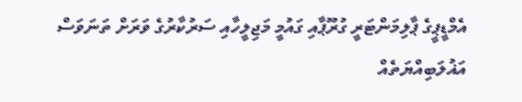އެމްޑީޕީގެ ޕާލިމަންޓަރީ ގުރޫޕާއި ގައުމީ މަޖިލީހާއި ސަރުކާރުގެ ވަރަށް ތަނަވަސް އަޣުލަބިއްޔަތެއް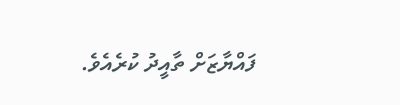ފައްޔާޒަށް ތާއީދު ކުރެއެވެ.